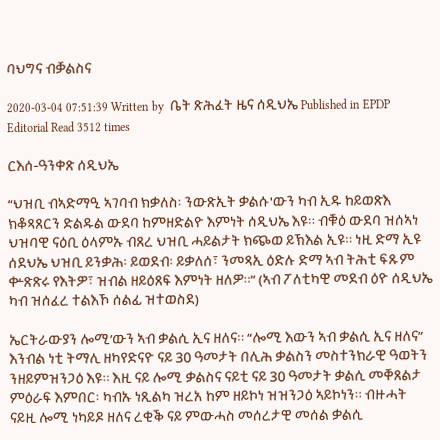ባህግና ብቓልስና

2020-03-04 07:51:39 Written by  ቤት ጽሕፈት ዜና ሰዲህኤ Published in EPDP Editorial Read 3512 times

ርእሰ-ዓንቀጽ ሰዲህኤ

“ህዝቢ ብኣድማዒ ኣገባብ ክቃለስ፡ ንውጽኢት ቃልሱ'ውን ካብ ኢዱ ከይወጽእ ክቆጻጸርን ድልዱል ውደባ ከምዘድልዮ እምነት ሰዲህኤ እዩ። ብቑዕ ውደባ ዝሰኣነ ህዝባዊ ናዕቢ ዕላምኡ ብጸረ ህዝቢ ሓይልታት ክጭወ ይኽእል ኢዩ። ነዚ ድማ ኢዩ ሰደህኤ ህዝቢ ይንቃሕ፡ ይወደብ፡ ይቃለሰ፣ ንመጻኢ ዕድሉ ድማ ኣብ ትሕቲ ፍጹም ቍጽጽሩ የእትዎ፣ ዝብል ዘይዕጸፍ እምነት ዘለዎ።” (ኣብ ፖለቲካዊ መደብ ዕዮ ሰዲህኤ ካብ ዝሰፈረ ተልእኾ ሰልፊ ዝተወስደ)

ኤርትራውያን ሎሚ’ውን ኣብ ቃልሲ ኢና ዘለና። “ሎሚ እውን ኣብ ቃልሲ ኢና ዘለና” እንብል ነቲ ትማሊ ዘካየድናዮ ናይ 30 ዓመታት በሊሕ ቃልስን መስተንክራዊ ዓወትን ንዘይምዝንጋዕ እዩ። እዚ ናይ ሎሚ ቃልስና ናይቲ ናይ 30 ዓመታት ቃልሲ መቐጸልታ ምዕራፍ እምበር፡ ካብኡ ነጺልካ ዝረአ ከም ዘይኮነ ዝዝንጋዕ ኣይኮነን። ብዙሓት ናይዚ ሎሚ ነካይዶ ዘለና ረቂቕ ናይ ምውሓስ መሰረታዊ መሰል ቃልሲ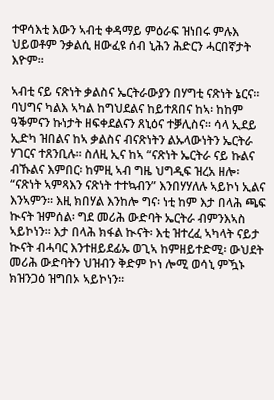ተዋሳእቲ እውን ኣብቲ ቀዳማይ ምዕራፍ ዝነበሩ ምሉእ ህይወቶም ንቃልሲ ዘውፈዩ ሰብ ኒሕን ሕድርን ሓርበኛታት እዮም።

ኣብቲ ናይ ናጽነት ቃልስና ኤርትራውያን በሃግቲ ናጽነት ኔርና። ባህግና ካልእ ኣካል ከግህደልና ከይተጸበና ከኣ፡ ከከም ዓቕምናን ኩነታት ዘፍቀደልናን ጸኒዕና ተቓሊስና። ሳላ ኢደይ ኢድካ ዝበልና ከኣ ቃልስና ብናጽነትን ልኡላውነትን ኤርትራ ሃገርና ተጸንቢሉ። ስለዚ ኢና ከኣ “ናጽነት ኤርትራ ናይ ኩልና ብኹልና እምበር፡ ከምዚ ኣብ ግዜ ህግዲፍ ዝረአ ዘሎ፡ “ናጽነት ኣምጻእን ናጽነት ተተኳብን” እንበሃሃለሉ ኣይኮነ ኢልና እንኣምን። እዚ ክበሃል እንከሎ ግና፡ ነቲ ከም እታ በላሕ ጫፍ ኲናት ዝምሰል፡ ግደ መሪሕ ውድባት ኤርትራ ብምንእኣስ ኣይኮነን። እታ በላሕ ክፋል ኲናት፡ እቲ ዝተረፈ ኣካላት ናይታ ኲናት ብሓባር እንተዘይደፊኡ ወጊኣ ከምዘይተድሚ፡ ውህደት መሪሕ ውድባትን ህዝብን ቅድም ኮነ ሎሚ ወሳኒ ምዃኑ ክዝንጋዕ ዝግበኦ ኣይኮነን።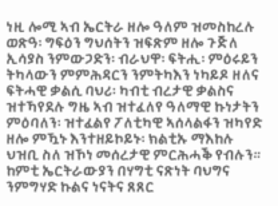ነዚ ሎሚ ኣብ ኤርትራ ዘሎ ዓለም ዝመስከረሉ ወጽዓ፡ ግፍዕን ግህሰትን ዝፍጽም ዘሎ ጉጅለ ኢሳያስ ንምውጋድን፡ ብራህዋ፡ ፍትሒ፡ ምዕሩይን ትካላውን ምምሕዳርን ንምትካእን ነካይዶ ዘለና ፍትሓዊ ቃልሲ ባህሪ፡ ካብቲ ብረታዊ ቃልስና ዝተኻየደሉ ግዜ ኣብ ዝተፈለየ ዓለማዊ ኩነታትን ምዕባለን፡ ዝተፈልየ ፖለቲካዊ ኣሰላልፋን ዝካየድ ዘሎ ምዃኑ እንተዘይኮይኑ፡ ክልቲኡ ማእከሉ ህዝቢ ስለ ዝኾነ መሰረታዊ ምርሕሓቕ የብሉን። ከምቲ ኤርትራውያን በሃግቲ ናጽነት ባህግና ንምግሃድ ኩልና ነናትና ጸጸር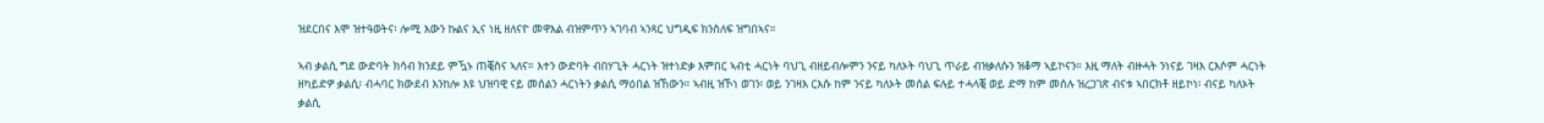ዝደርበና እሞ ዝተዓወትና፡ ሎሚ እውን ኩልና ኢና ነዚ ዘለናዮ መዋእል ብዝምጥን ኣገባብ ኣንጻር ህግዲፍ ክንስለፍ ዝግበኣና።

ኣብ ቃልሲ ግደ ውድባት ክሳብ ክንደይ ምዃኑ ጠቒስና ኣለና። እተን ውድባት ብበሃጊት ሓርነት ዝተነድቃ እምበር ኣብቲ ሓርነት ባህጊ ብዘይብሎምን ንናይ ካለኦት ባህጊ ጥራይ ብዝቃለሱን ዝቆማ ኣይኮናን። እዚ ማለት ብዙሓት ንነናይ ገዛእ ርእሶም ሓርነት ዘካይድዎ ቃልሲ፡ ብሓባር ክውደብ እንከሎ እዩ ህዝባዊ ናይ መሰልን ሓርነትን ቃልሲ ማዕበል ዝኸውን። ኣብዚ ዝኾነ ወገን፡ ወይ ንገዛእ ርእሱ ከም ንናይ ካለኦት መሰል ፍሉይ ተሓላቒ ወይ ድማ ከም መሰሉ ዝረጋገጽ ብናቱ ኣበርክቶ ዘይኮነ፡ ብናይ ካለኦት ቃልሲ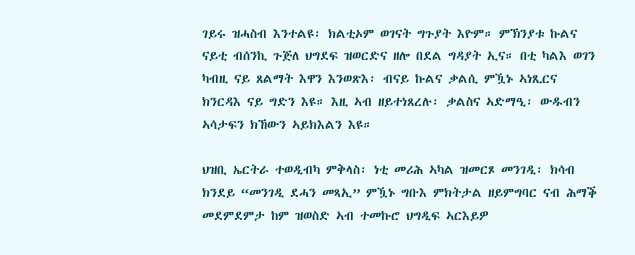ገይሩ ዝሓስብ እንተልዩ፡ ክልቲኦም ወገናት ግጉያት እዮም። ምኽንያቱ ኩልና ናይቲ ብሰንኪ ጉጅለ ህግደፍ ዝወርድና ዘሎ በደል ግዳያት ኢና። በቲ ካልእ ወገን ካብዚ ናይ ጸልማት እዋን እንወጽእ፡ ብናይ ኩልና ቃልሲ ምዃኑ ኣነጺርና ክንርዳእ ናይ ግድን እዩ። እዚ ኣብ ዘይተነጸረሉ፡ ቃልስና ኣድማዒ፡ ውዱብን ኣሳታፍን ክኸውን ኣይክእልን እዩ።

ህዝቢ ኤርትራ ተወዲብካ ምቅላስ፡ ነቲ መሪሕ ኣካል ዝመርጾ መንገዲ፡ ክሳብ ክንደይ “መንገዲ ደሓን መጻኢ” ምዃኑ ግቡእ ምክትታል ዘይምግባር ናብ ሕማቕ መደምደምታ ከም ዝወስድ ኣብ ተመኩሮ ህግዲፍ ኣርእይዎ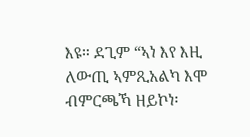እዩ። ደጊም “ኣነ እየ እዚ ለውጢ ኣምጺአልካ እሞ ብምርጫኻ ዘይኮነ፡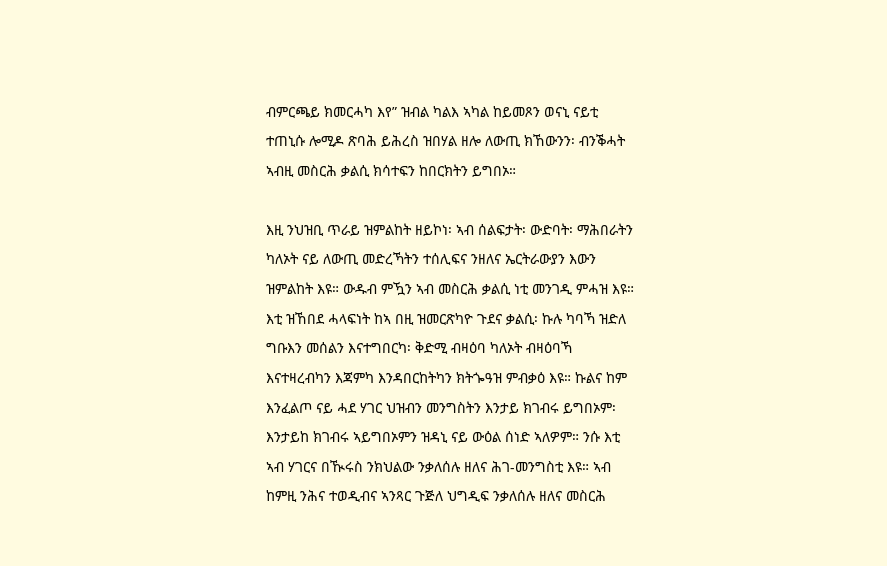ብምርጫይ ክመርሓካ እየ” ዝብል ካልእ ኣካል ከይመጾን ወናኒ ናይቲ ተጠኒሱ ሎሚዶ ጽባሕ ይሕረስ ዝበሃል ዘሎ ለውጢ ክኸውንን፡ ብንቕሓት ኣብዚ መስርሕ ቃልሲ ክሳተፍን ከበርክትን ይግበኦ።

እዚ ንህዝቢ ጥራይ ዝምልከት ዘይኮነ፡ ኣብ ሰልፍታት፡ ውድባት፡ ማሕበራትን ካለኦት ናይ ለውጢ መድረኻትን ተሰሊፍና ንዘለና ኤርትራውያን እውን ዝምልከት እዩ። ውዱብ ምዃን ኣብ መስርሕ ቃልሲ ነቲ መንገዲ ምሓዝ እዩ። እቲ ዝኸበደ ሓላፍነት ከኣ በዚ ዝመርጽካዮ ጉደና ቃልሲ፡ ኩሉ ካባኻ ዝድለ ግቡእን መሰልን እናተግበርካ፡ ቅድሚ ብዛዕባ ካለኦት ብዛዕባኻ እናተዛረብካን እጃምካ እንዳበርከትካን ክትጐዓዝ ምብቃዕ እዩ። ኩልና ከም እንፈልጦ ናይ ሓደ ሃገር ህዝብን መንግስትን እንታይ ክገብሩ ይግበኦም፡ እንታይከ ክገብሩ ኣይግበኦምን ዝዳኒ ናይ ውዕል ሰነድ ኣለዎም። ንሱ እቲ ኣብ ሃገርና በዂሩስ ንክህልው ንቃለሰሉ ዘለና ሕገ-መንግስቲ እዩ። ኣብ ከምዚ ንሕና ተወዲብና ኣንጻር ጉጅለ ህግዲፍ ንቃለሰሉ ዘለና መስርሕ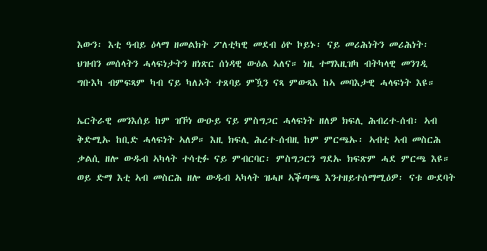እውን፡ እቲ ዓብይ ዕላማ ዘመልክት ፖለቲካዊ መደብ ዕዮ ኮይኑ፡ ናይ መሪሕነትን መሪሕነት፡ ህዝብን መሰላትን ሓላፍነታትን ዘነጽር ሰነዳዊ ውዕል ኣለና። ነዚ ተማእዚዝካ ብትካላዊ መንገዲ ግቡእካ ብምፍጻም ካብ ናይ ካለኦት ተጸባይ ምዃን ናጻ ምውጻእ ከኣ መባእታዊ ሓላፍነት እዩ።

ኤርትራዊ መንእሰይ ከም ዝኾነ ውዑይ ናይ ምስግጋር ሓላፍነት ዘለዎ ክፍሊ ሕብረተ-ሰብ፡ ኣብ ቅድሚኡ ከቢድ ሓላፍነት ኣለዎ። እዚ ክፍሊ ሕረተ-ሰብዚ ከም ምርጫኡ፡ ኣብቲ ኣብ መስርሕ ቃልሲ ዘሎ ውዱብ ኣካላት ተሳቲፉ ናይ ምብርባር፡ ምስግጋርን ግደኡ ክፍጽም ሓደ ምርጫ እዩ። ወይ ድማ እቲ ኣብ መስርሕ ዘሎ ውዱብ ኣካላት ዝሓዞ ኣቕጣጫ እንተዘይተሰማሚዕዎ፡ ናቱ ውደባት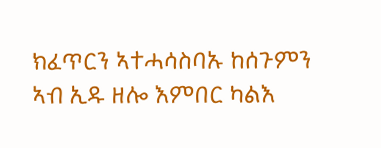ክፈጥርን ኣተሓሳስባኡ ከሰጉምን ኣብ ኢዱ ዘሎ እምበር ካልእ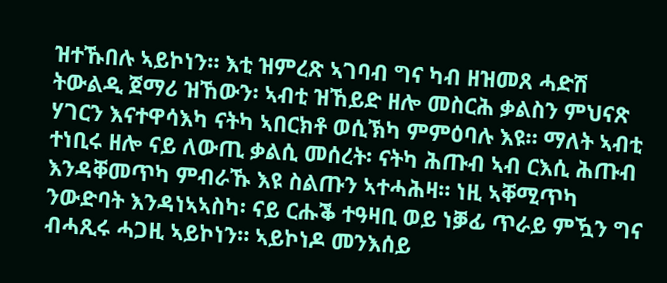ዝተኹበሉ ኣይኮነን። እቲ ዝምረጽ ኣገባብ ግና ካብ ዘዝመጸ ሓድሽ ትውልዲ ጀማሪ ዝኸውን፡ ኣብቲ ዝኸይድ ዘሎ መስርሕ ቃልስን ምህናጽ ሃገርን እናተዋሳእካ ናትካ ኣበርክቶ ወሲኽካ ምምዕባሉ እዩ። ማለት ኣብቲ ተነቢሩ ዘሎ ናይ ለውጢ ቃልሲ መሰረት፡ ናትካ ሕጡብ ኣብ ርእሲ ሕጡብ እንዳቐመጥካ ምብራኹ እዩ ስልጡን ኣተሓሕዛ። ነዚ ኣቐሚጥካ ንውድባት እንዳነኣኣስካ፡ ናይ ርሑቕ ተዓዛቢ ወይ ነቓፊ ጥራይ ምዃን ግና ብሓጺሩ ሓጋዚ ኣይኮነን። ኣይኮነዶ መንእሰይ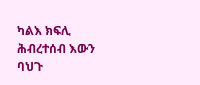ካልእ ክፍሊ ሕብረተሰብ እውን ባህጉ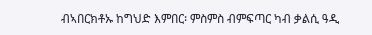ብኣበርክቶኡ ከግህድ እምበር፡ ምስምስ ብምፍጣር ካብ ቃልሲ ዓዲ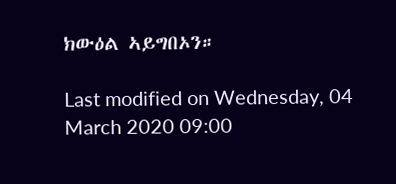ክውዕል ኣይግበኦን።

Last modified on Wednesday, 04 March 2020 09:00